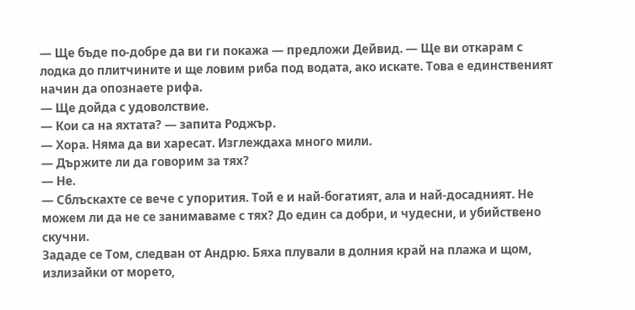— Ще бъде по-добре да ви ги покажа — предложи Дейвид. — Ще ви откарам с лодка до плитчините и ще ловим риба под водата, ако искате. Това е единственият начин да опознаете рифа.
— Ще дойда с удоволствие.
— Кои са на яхтата? — запита Роджър.
— Хора. Няма да ви харесат. Изглеждаха много мили.
— Държите ли да говорим за тях?
— Не.
— Сблъскахте се вече с упорития. Той е и най-богатият, ала и най-досадният. Не можем ли да не се занимаваме с тях? До един са добри, и чудесни, и убийствено скучни.
Зададе се Том, следван от Андрю. Бяха плували в долния край на плажа и щом, излизайки от морето,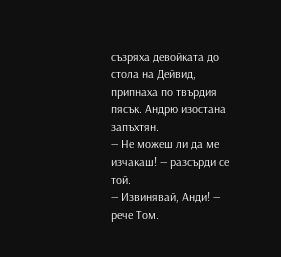съзряха девойката до стола на Дейвид, припнаха по твърдия пясък. Андрю изостана запъхтян.
— Не можеш ли да ме изчакаш! — разсърди се той.
— Извинявай, Анди! — рече Том.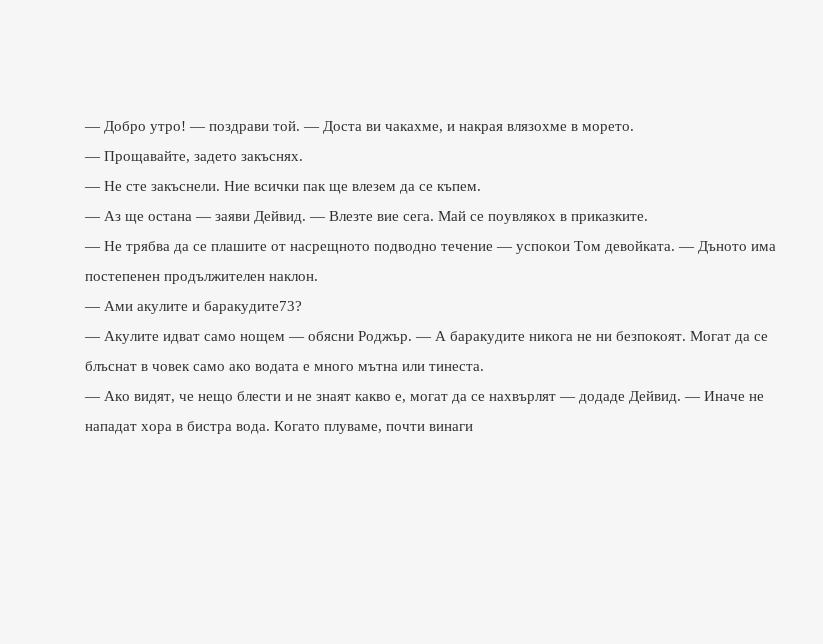— Добро утро! — поздрави той. — Доста ви чакахме, и накрая влязохме в морето.
— Прощавайте, задето закъснях.
— Не сте закъснели. Ние всички пак ще влезем да се къпем.
— Аз ще остана — заяви Дейвид. — Влезте вие сега. Май се поувлякох в приказките.
— Не трябва да се плашите от насрещното подводно течение — успокои Том девойката. — Дъното има постепенен продължителен наклон.
— Ами акулите и баракудите73?
— Акулите идват само нощем — обясни Роджър. — А баракудите никога не ни безпокоят. Могат да се блъснат в човек само ако водата е много мътна или тинеста.
— Ако видят, че нещо блести и не знаят какво е, могат да се нахвърлят — додаде Дейвид. — Иначе не нападат хора в бистра вода. Когато плуваме, почти винаги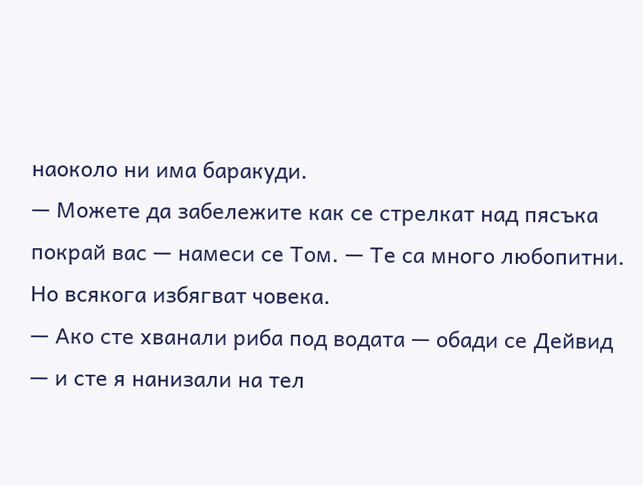наоколо ни има баракуди.
— Можете да забележите как се стрелкат над пясъка покрай вас — намеси се Том. — Те са много любопитни. Но всякога избягват човека.
— Ако сте хванали риба под водата — обади се Дейвид — и сте я нанизали на тел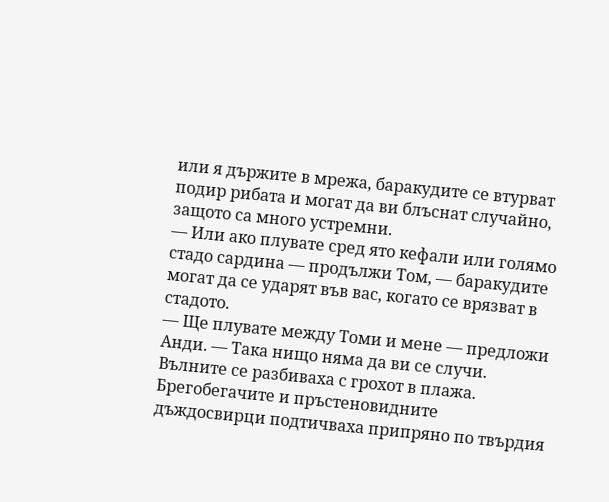или я държите в мрежа, баракудите се втурват подир рибата и могат да ви блъснат случайно, защото са много устремни.
— Или ако плувате сред ято кефали или голямо стадо сардина — продължи Том, — баракудите могат да се ударят във вас, когато се врязват в стадото.
— Ще плувате между Томи и мене — предложи Анди. — Така нищо няма да ви се случи.
Вълните се разбиваха с грохот в плажа. Брегобегачите и пръстеновидните дъждосвирци подтичваха припряно по твърдия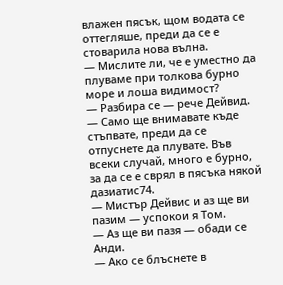влажен пясък, щом водата се оттегляше, преди да се е стоварила нова вълна.
— Мислите ли, че е уместно да плуваме при толкова бурно море и лоша видимост?
— Разбира се — рече Дейвид. — Само ще внимавате къде стъпвате, преди да се отпуснете да плувате. Във всеки случай, много е бурно, за да се е сврял в пясъка някой дазиатис74.
— Мистър Дейвис и аз ще ви пазим — успокои я Том.
— Аз ще ви пазя — обади се Анди.
— Ако се блъснете в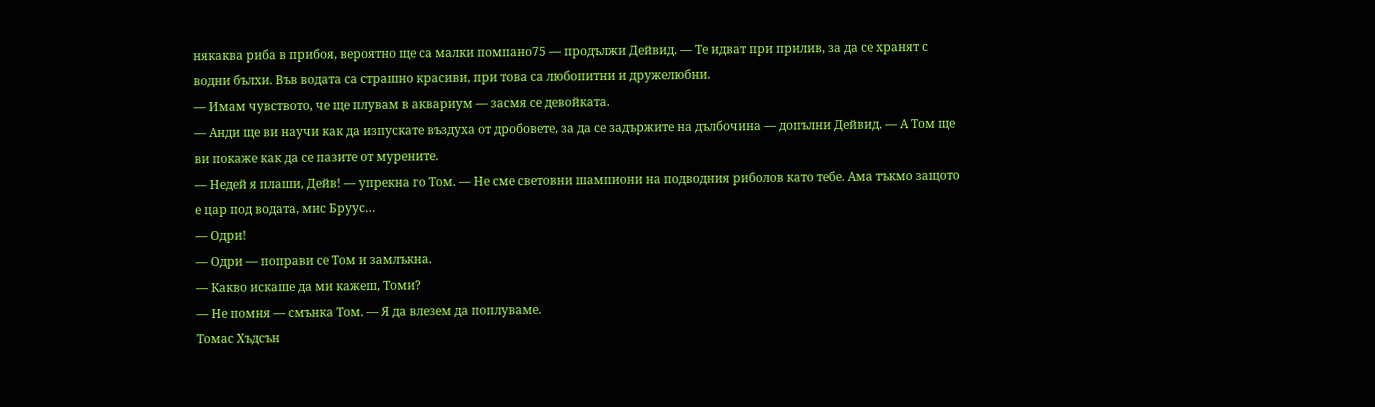някаква риба в прибоя, вероятно ще са малки помпано75 — продължи Дейвид. — Те идват при прилив, за да се хранят с водни бълхи. Във водата са страшно красиви, при това са любопитни и дружелюбни.
— Имам чувството, че ще плувам в аквариум — засмя се девойката.
— Анди ще ви научи как да изпускате въздуха от дробовете, за да се задържите на дълбочина — допълни Дейвид. — А Том ще ви покаже как да се пазите от мурените.
— Недей я плаши, Дейв! — упрекна го Том. — Не сме световни шампиони на подводния риболов като тебе. Ама тъкмо защото е цар под водата, мис Бруус…
— Одри!
— Одри — поправи се Том и замлъкна.
— Какво искаше да ми кажеш, Томи?
— Не помня — смънка Том. — Я да влезем да поплуваме.
Томас Хъдсън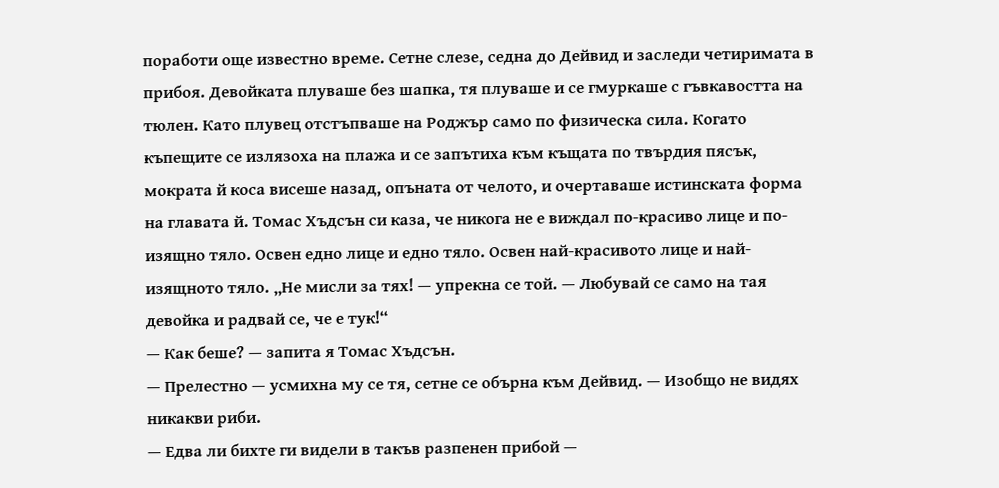поработи още известно време. Сетне слезе, седна до Дейвид и заследи четиримата в прибоя. Девойката плуваше без шапка, тя плуваше и се гмуркаше с гъвкавостта на тюлен. Като плувец отстъпваше на Роджър само по физическа сила. Когато къпещите се излязоха на плажа и се запътиха към къщата по твърдия пясък, мократа й коса висеше назад, опъната от челото, и очертаваше истинската форма на главата й. Томас Хъдсън си каза, че никога не е виждал по-красиво лице и по-изящно тяло. Освен едно лице и едно тяло. Освен най-красивото лице и най-изящното тяло. „Не мисли за тях! — упрекна се той. — Любувай се само на тая девойка и радвай се, че е тук!“
— Как беше? — запита я Томас Хъдсън.
— Прелестно — усмихна му се тя, сетне се обърна към Дейвид. — Изобщо не видях никакви риби.
— Едва ли бихте ги видели в такъв разпенен прибой —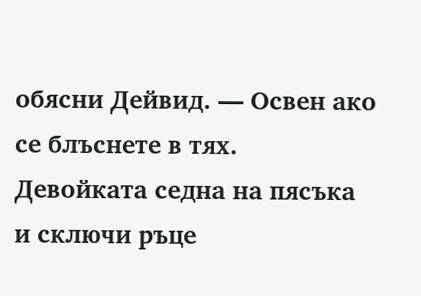обясни Дейвид. — Освен ако се блъснете в тях.
Девойката седна на пясъка и сключи ръце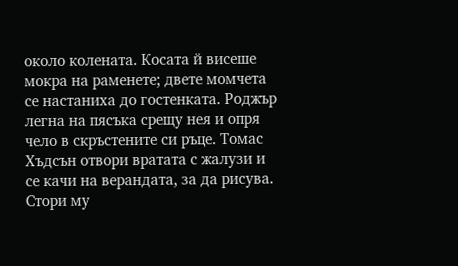около колената. Косата й висеше мокра на раменете; двете момчета се настаниха до гостенката. Роджър легна на пясъка срещу нея и опря чело в скръстените си ръце. Томас Хъдсън отвори вратата с жалузи и се качи на верандата, за да рисува. Стори му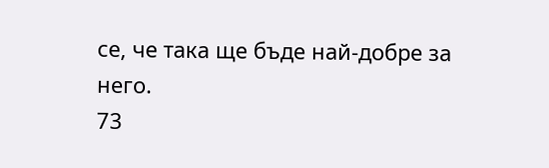се, че така ще бъде най-добре за него.
73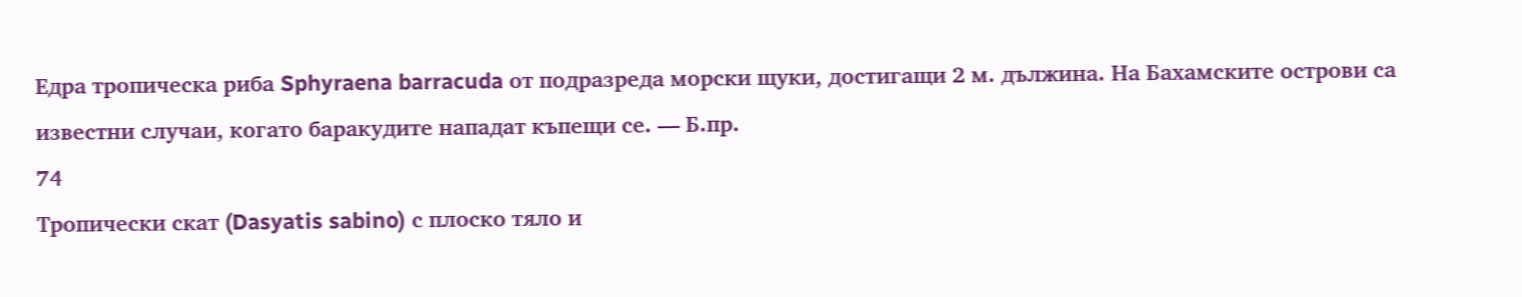Едра тропическа риба Sphyraena barracuda от подразреда морски щуки, достигащи 2 м. дължина. На Бахамските острови са известни случаи, когато баракудите нападат къпещи се. — Б.пр.
74
Тропически скат (Dasyatis sabino) с плоско тяло и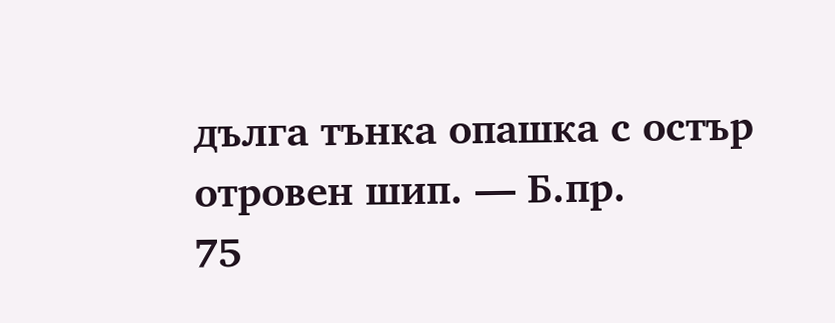дълга тънка опашка с остър отровен шип. — Б.пр.
75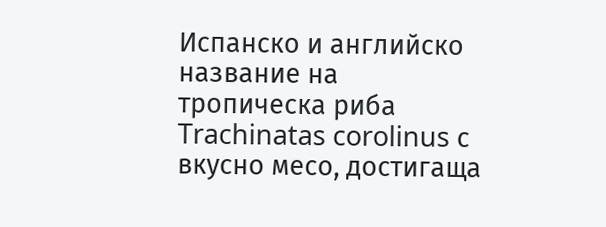Испанско и английско название на тропическа риба Trachinatas corolinus с вкусно месо, достигаща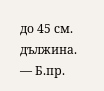до 45 см. дължина. — Б.пр.